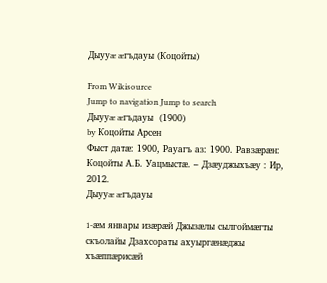Дыууæ æгъдауы (Коцойты)

From Wikisource
Jump to navigation Jump to search
Дыууæ æгъдауы  (1900)
by Коцойты Арсен
Фыст датæ: 1900, Рауагъ аз: 1900. Равзæрæн: Коцойты А.Б. Уацмыстæ. – Дзæуджыхъæу : Ир, 2012.
Дыууæ æгъдауы

1-æм январы изæрæй Джызæлы сылгоймæгты скъолайы Дзахсораты ахуыргæнæджы хъæппæрисæй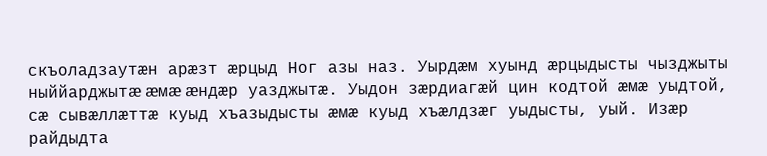скъоладзаутæн арæзт æрцыд Ног азы наз. Уырдæм хуынд æрцыдысты чызджыты ныййарджытæ æмæ æндæр уазджытæ. Уыдон зæрдиагæй цин кодтой æмæ уыдтой, сæ сывæллæттæ куыд хъазыдысты æмæ куыд хъæлдзæг уыдысты, уый. Изæр райдыдта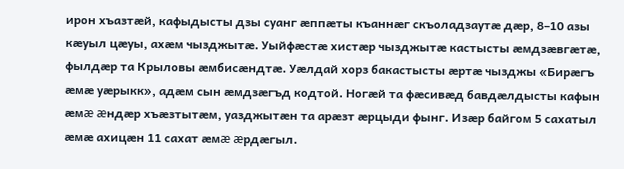ирон хъазтæй, кафыдысты дзы суанг æппæты къаннæг скъоладзаутæ дæр, 8–10 азы кæуыл цæуы, ахæм чызджытæ. Уыйфæстæ хистæр чызджытæ кастысты æмдзæвгæтæ, фылдæр та Крыловы æмбисæндтæ. Уæлдай хорз бакастысты æртæ чызджы «Бирæгъ æмæ уæрыкк», адæм сын æмдзæгъд кодтой. Ногæй та фæсивæд бавдæлдысты кафын æмæ æндæр хъæзтытæм, уазджытæн та арæзт æрцыди фынг. Изæр байгом 5 сахатыл æмæ ахицæн 11 сахат æмæ æрдæгыл.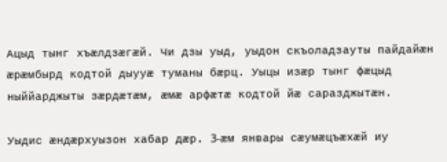Ацыд тынг хъæлдзæгæй. Чи дзы уыд, уыдон скъоладзауты пайдайæн æрæмбырд кодтой дыууæ туманы бæрц. Уыцы изæр тынг фæцыд ныййарджыты зæрдæтæм, æмæ арфæтæ кодтой йæ саразджытæн.

Уыдис æндæрхуызон хабар дæр. 3-æм январы сæумæцъæхæй иу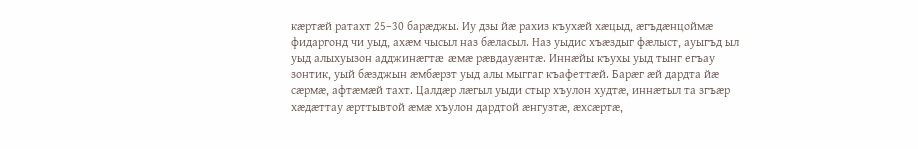кæртæй ратахт 25–30 барæджы. Иу дзы йæ рахиз къухæй хæцыд, æгъдæнцоймæ фидаргонд чи уыд, ахæм чысыл наз бæласыл. Наз уыдис хъæздыг фæлыст, ауыгъд ыл уыд алыхуызон адджинæгтæ æмæ рæвдауæнтæ. Иннæйы къухы уыд тынг егъау зонтик, уый бæзджын æмбæрзт уыд алы мыггаг къафеттæй. Барæг æй дардта йæ сæрмæ, афтæмæй тахт. Цалдæр лæгыл уыди стыр хъулон худтæ, иннæтыл та згъæр хæдæттау æрттывтой æмæ хъулон дардтой æнгузтæ, æхсæртæ,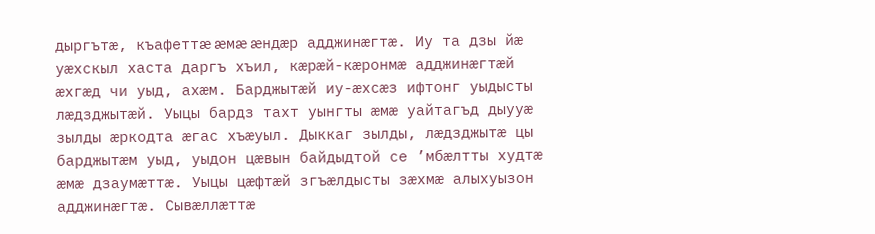дыргътæ, къафеттæ æмæ æндæр адджинæгтæ. Иу та дзы йæ уæхскыл хаста даргъ хъил, кæрæй-кæронмæ адджинæгтæй æхгæд чи уыд, ахæм. Барджытæй иу-æхсæз ифтонг уыдысты лæдзджытæй. Уыцы бардз тахт уынгты æмæ уайтагъд дыууæ зылды æркодта æгас хъæуыл. Дыккаг зылды, лæдзджытæ цы барджытæм уыд, уыдон цæвын байдыдтой се ’мбæлтты худтæ æмæ дзаумæттæ. Уыцы цæфтæй згъæлдысты зæхмæ алыхуызон адджинæгтæ. Сывæллæттæ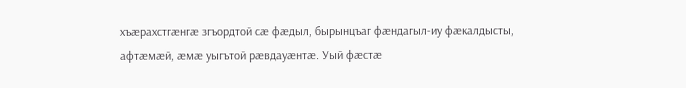хъæрахстгæнгæ згъордтой сæ фæдыл, бырынцъаг фæндагыл-иу фæкалдысты, афтæмæй, æмæ уыгътой рæвдауæнтæ. Уый фæстæ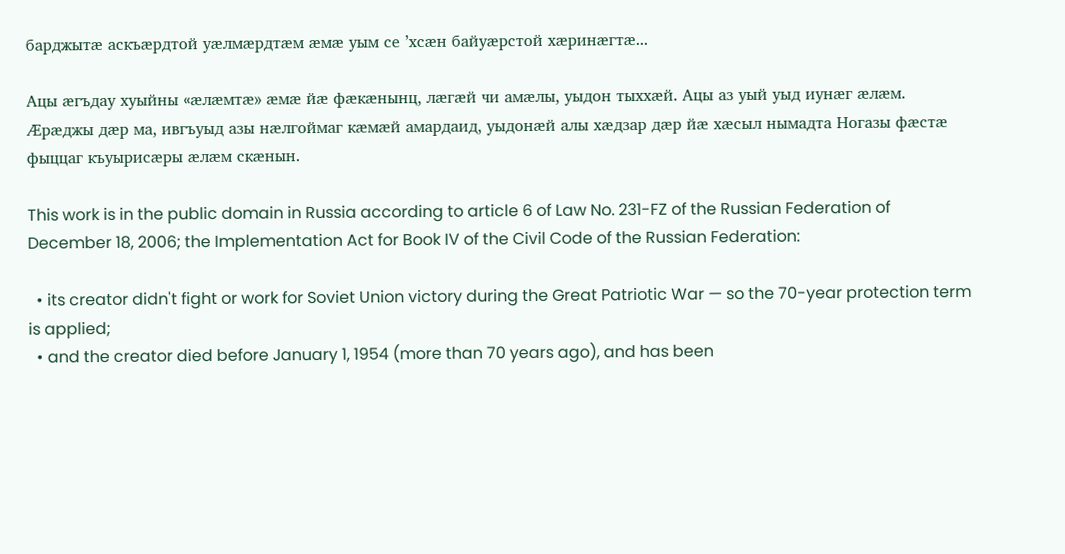барджытæ аскъæрдтой уæлмæрдтæм æмæ уым се ’хсæн байуæрстой хæринæгтæ...

Ацы æгъдау хуыйны «æлæмтæ» æмæ йæ фæкæнынц, лæгæй чи амæлы, уыдон тыххæй. Ацы аз уый уыд иунæг æлæм. Æрæджы дæр ма, ивгъуыд азы нæлгоймаг кæмæй амардаид, уыдонæй алы хæдзар дæр йæ хæсыл нымадта Ногазы фæстæ фыццаг къуырисæры æлæм скæнын.

This work is in the public domain in Russia according to article 6 of Law No. 231-FZ of the Russian Federation of December 18, 2006; the Implementation Act for Book IV of the Civil Code of the Russian Federation:

  • its creator didn't fight or work for Soviet Union victory during the Great Patriotic War — so the 70-year protection term is applied;
  • and the creator died before January 1, 1954 (more than 70 years ago), and has been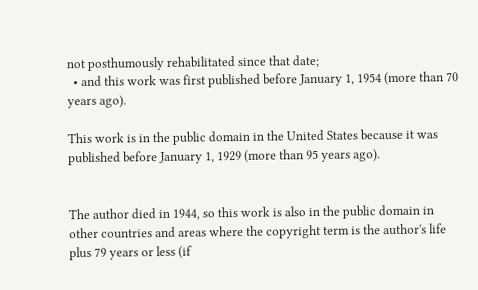not posthumously rehabilitated since that date;
  • and this work was first published before January 1, 1954 (more than 70 years ago).

This work is in the public domain in the United States because it was published before January 1, 1929 (more than 95 years ago).


The author died in 1944, so this work is also in the public domain in other countries and areas where the copyright term is the author's life plus 79 years or less (if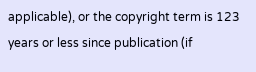applicable), or the copyright term is 123 years or less since publication (if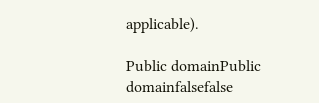applicable).

Public domainPublic domainfalsefalse